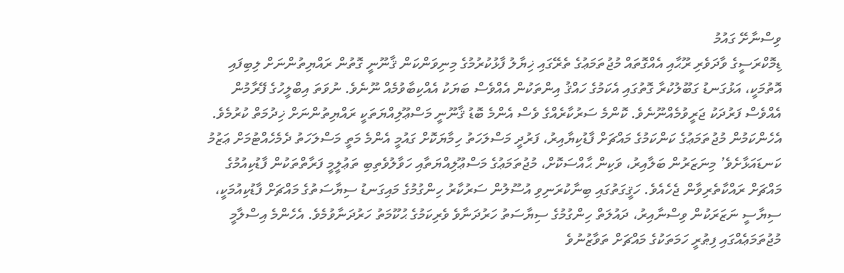ވިސްނާށޭ ގައުމު
ޑިމޮކްރަސީގެ ވާދަވެރި ރޫޙާއި އެއްގޮތައް މުޖުތަމަޢުގެ ތެރޭގައި ޚިޔާލު ފާޅުކުރުމުގެ މިނިވަންކަން ޤާނޫނީ ގޮތުން ރައްޔިތުންނަށް ލިބިފައި އޮތުމަކީ، އަޅުގަނޑު ގަބޫލުކުރާ ގޮތުގައި އެކަމުގެ ހައްޤު އިންތަކުން އެއްވެސް ބަޔަކު އެއްކިބާވުމެއް ނޫނެވެ. ނުވަތަ އިބްލީހުގެ ފޭރާމުން އެއްވެސް ފަރުދަކު ޖަރީވުމެއްނޫނެވެ. ކޮންމެ ސަރުކާރެއްގެ ވެސް އެންމެ ބޮޑު ޤާނޫނީ މަސްޢޫލިއްޔަތަކީ ރައްޔިތުންނަށް ޚިދުމަތް ކުރުމެވެ. އެހެންކަމުން މުޖުތަމަޢުގެ ކަންކަމުގެ މައްޗަށް ފާޑުކިޔާއިރު، ފަރުދީ މަސްލަހަތު ހިމާޔަކޮށް ގައުމީ އެންމެ މަތީ މަސްލަހަތު ދެމެހެއްޓުމަށް ޢަޒުމު ކަނޑައަޅާށެވެ’ މިނަޒަރުން ބަލާއިރު، ވަކިން ޙާއްސަކޮށް، މުޖުތަމަޢުގެ މަސްޢޫލިއްޔަތާއި ހަވާލުވެތިބި ތަޢުލީމީ ފަރާތްތަކުން ފާޑުކިއުމުގެ މައްޗަށް ރައްކާތެރިވާން ޖެހެއެވެ. ހަޤީގަތުގައި ބިނާކުރަނިވި އުސޫލުން ސަރުކާރު ހިންގުމުގެ މައިގަނޑު ސިޔާސަތުގެ މައްޗަށް ފާޑުކިއުމަކީ، ސިޔާސީ ނަޒަރަކުން ވިސްނާއިރު، ދައުލަތް ހިންގުމުގެ ސިޔާސަތު ހަރުދަނާވެ ވެރިކަމުގެ ޙުކޫމަތު ހަރުދަނާވުމެވެ. އެހެންމެ އިސްލާމީ މުޖުތަމަޢެއްގައި ފިޠުރީ ހަމަތަކުގެ މައްޗަށް ތަވާޒުނުވެ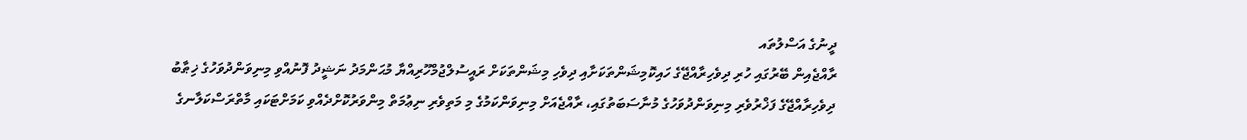ދީނުގެ އަސްލުތައ
ރާއްޖެއިން ބޭރުގައި ހުރި ދިވެހިރާއްޖޭގެ ހައިކޮމިޝަންތަކަށާއި ދިވެހި މިޝަންތަކަށް ރައީސުލްޖުމްހޫރިއްޔާ މުޙަންމަދު ނަޝީދު ފޮނުއްވި މިނިވަންދުވަހުގެ ޚިޠާބު ދިވެހިރާއްޖޭގެ ފަޚްރުވެރި މިނިވަންދުވަހުގެ މުނާސަބަތުގައި، ރާއްޖެއަށް މިނިވަންކަމުގެ މި މަތިވެރި ނިޢުމަތް މިންވަރުކޮށްދެއްވި ކަމަށްޓަކައި މާތްރަސްކަލާނގެ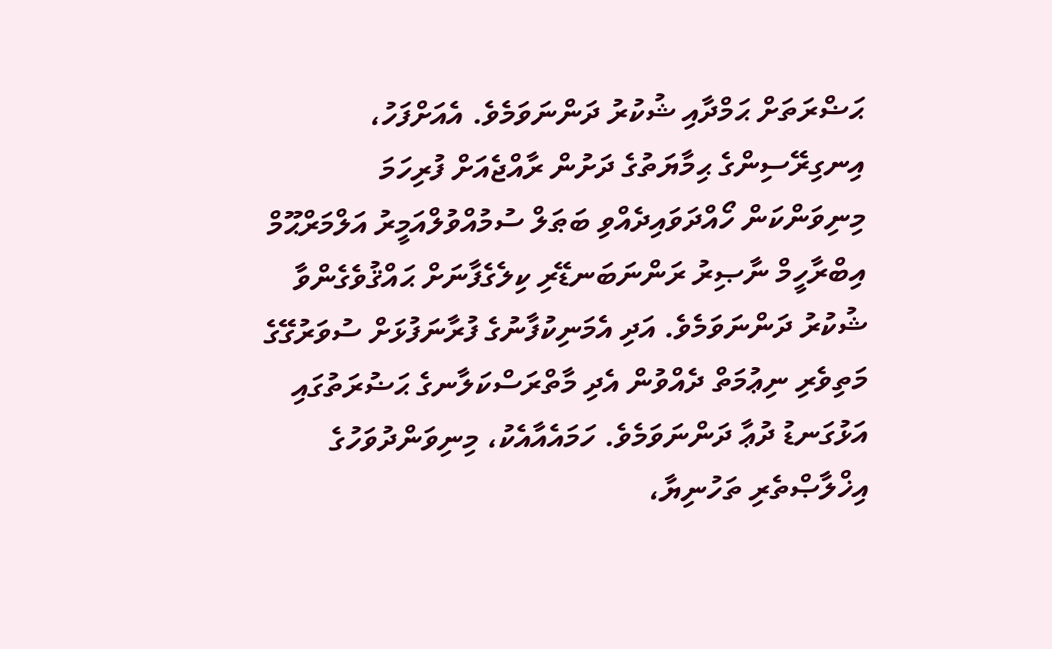ޙަޟްރަތަށް ޙަމްދާއި ޝުކުރު ދަންނަވަމެވެ. އެއަށްފަހު، އިނގިރޭސިންގެ ޙިމާޔަތުގެ ދަށުން ރާއްޖެއަށް ފުރިހަމަ މިނިވަންކަން ހޯއްދަވައިދެއްވި ބަޠަލް ސުމުއްވުލްއަމީރު އަލްމަރްޙޫމް އިބްރާހީމް ނާޞިރު ރަންނަބަނޑޭރި ކިލެގެފާނަށް ޙައްޤުވެގެންވާ ޝުކުރު ދަންނަވަމެވެ. އަދި އެމަނިކުފާނުގެ ފުރާނަފުޅަށް ސުވަރުގޭގެ މަތިވެރި ނިޢުމަތް ދެއްވުން އެދި މާތްރަސްކަލާނގެ ޙަޟުރަތުގައި އަޅުގަނޑު ދުޢާ ދަންނަވަމެވެ. ހަމައެއާއެކު، މިނިވަންދުވަހުގެ އިޚްލާޞްތެރި ތަހުނިޔާ،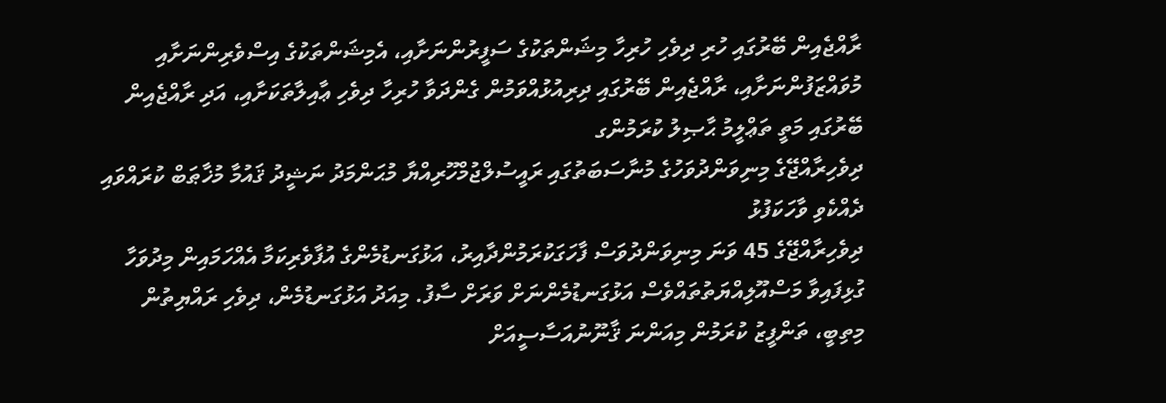ރާއްޖެއިން ބޭރުގައި ހުރި ދިވެހި ހުރިހާ މިޝަންތަކުގެ ސަފީރުންނަށާއި، އެމިޝަންތަކުގެ އިސްވެރިންނަށާއި މުވައްޒަފުންނަށާއި، ރާއްޖެއިން ބޭރުގައި ދިރިއުޅުއްވަމުން ގެންދަވާ ހުރިހާ ދިވެހި ޢާއިލާތަކަށާއި، އަދި ރާއްޖެއިން ބޭރުގައި މަތީ ތަޢްލީމު ޙާޞިލު ކުރަމުންގ
ދިވެހިރާއްޖޭގެ މިނިވަންދުވަހުގެ މުނާސަބަތުގައި ރައީސުލްޖުމްހޫރިއްޔާ މުޙަންމަދު ނަޝީދު ޤައުމާ މުޚާޠަބް ކުރައްވައި ދެއްކެވި ވާހަކަފުޅު
ދިވެހިރާއްޖޭގެ 45 ވަނަ މިނިވަންދުވަސް ފާހަގަކުރަމުންދާއިރު، އަޅުގަނޑުމެންގެ އުފާވެރިކަމާ އެއްހަމައިން މިދުވަހާ ގުޅިފައިވާ މަސްއޫލިއްޔަތުތައްވެސް އަޅުގަނޑުމެންނަށް ވަރަށް ސާފު. މިއަދު އަޅުގަނޑުމެން، ދިވެހި ރައްޔިތުން މިތިބީ، ތަންފީޒު ކުރަމުން މިއަންނަ ޤާނޫނުއަސާސީއަށް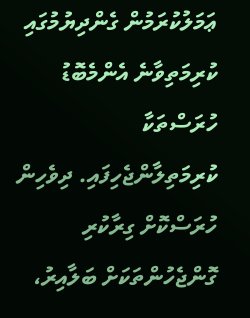ޢަމަލުކުރަމުން ގެންދިޔުމުގައި ކުރިމަތިވާނެ އެންމެބޮޑު ހުރަސްތަކާ ކުރިމަތިލާންޖެހިފައި. ދިވެހިން ހުރަސްކޮށް ގިރާކުރި ގޮންޖެހުންތަކަށް ބަލާއިރު،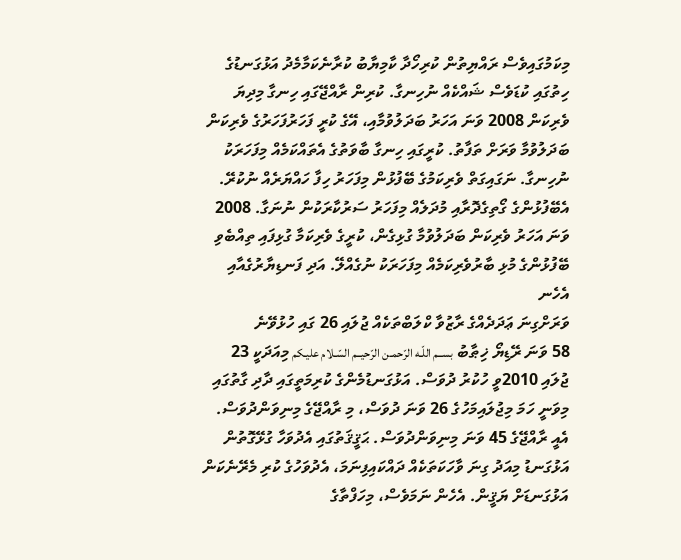މިކަމުގައިވެސް ރައްޔިތުން ކުރިހޯދާ ކާމިޔާބު ކުރާނެކަމާމެދު އަޅުގަނޑުގެ ހިތުގައި ކުޑަވެސް ޝައްކެއް ނުހިނގާ. ކުރިން ރާއްޖޭގައި ހިނގާ މިދިޔަ ވެރިކަން 2008 ވަނަ އަހަރު ބަދަލުވުމާއި، އޭގެ ކުރީ ފަހަރުފަހަރުގެ ވެރިކަން ބަދަލުވުމާ ވަރަށް ތަފާތު. ކުރީގައި ހިނގާ ބާވަތުގެ އެތައްކަމެއް މިފަހަރަކު ނުހިނގާ. ނަގައިގަތް ވެރިކަމުގެ ބޭފުޅުން މިފަހަރު ހިފާ ހައްޔަރެއް ނުކުރޭ. އެބޭފުޅުންގެ ގޯތިގެދޮރާއި މުދަލެއް މިފަހަރު ސަރުކާރަކުން ނުނަގާ. 2008 ވަނަ އަހަރު ވެރިކަން ބަދަލުވުމާ ގުޅިގެން، ކުރީގެ ވެރިކަމާ ގުޅިފައި ތިއްބެވި ބޭފުޅުންގެ މުޅި ބާރުވެރިކަމެއް މިފަހަރަކު ނުގެއްލޭ. އަދި ފަނޑިޔާރުގެއާއި އެހެނ
ވަރަށްގިނަ ޢަދަދެއްގެ ރާޒުވާ ކްލަބްތަކެއް ޖުލައި 26 ގައި ހުޅުވޭނެ
58 ވަނަ ރޭޑިޔޯ ޚިޠާބު بســم اللّـه الرّحمـن الرّحيــم السّـلام عليـكم މިއަދަކީ 23 ޖުލައި 2010ވީ ހުކުރު ދުވަސް. އަޅުގަނޑުމެންގެ ކުރިމަތީގައި ދާދި ގާތުގައި މިވަނީ ހަމަ މިޖުލައިމަހުގެ 26 ވަނަ ދުވަސް، މި ރާއްޖޭގެ މިނިވަންދުވަސް. އެއީ ރާއްޖޭގެ 45 ވަނަ މިނިވަންދުވަސް. ޙަޤީޤަތުގައި އެދުވަހާ ގުޅޭގޮތުން އަޅުގަނޑު މިއަދު ގިނަ ވާހަކަތަކެއް ދައްކައިފިނަމަ، އެދުވަހުގެ ކުރި މެރޭނެކަން އަޅުގަނޑަށް ޔަޤީން. އެހެން ނަމަވެސް، މިހަފްތާގެ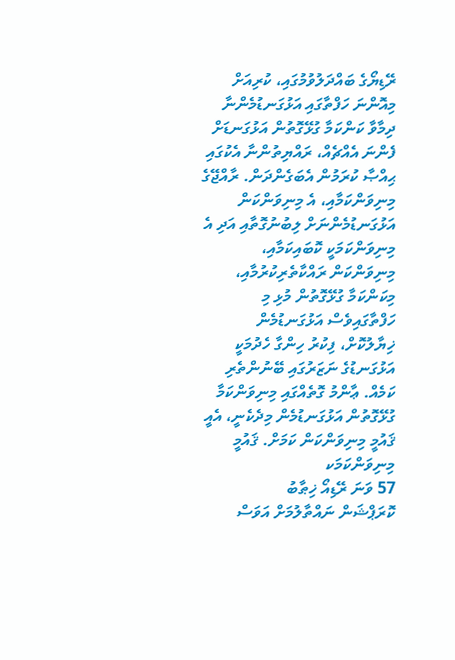ރޭޑިޔޯގެ ބައްދަލުވުމުގައި، ކުރިއަށް މިއޮންނަ ހަފްތާގައި އަޅުގަނޑުމެންނާ ދިމާވާ ކަންކަމާ ގުޅޭގޮތުން އަޅުގަނޑަށް ފެންނަ އެއްޗެއް، ރައްޔިތުންނާ އެކުގައި ޙިއްޞާ ކުރަމުން އެބަގެންދަން. ރާއްޖޭގެ މިނިވަންކަމާއި، އެ މިނިވަންކަން އަޅުގަނޑުމެންނަށް ލިބުނުގޮތާއި އަދި އެ މިނިވަންކަމަކީ ކޮބައިކަމާއި، މިނިވަންކަން ރައްކާތެރިކުރުމާއި، މިކަންކަމާ ގުޅޭގޮތުން މުޅި މި ހަފްތާގައިވެސް އަޅުގަނޑުމެން ޚިޔާލުކޮށް، ފިކުރު ހިންގާ ހެދުމަކީ އަޅުގަނޑުގެ ނަޒަރުގައި ބޭނުންތެރި ކަމެއް. ޢާންމު ގޮތެއްގައި މިނިވަންކަމާ ގުޅޭގޮތުން އަޅުގަނޑުމެން މިދެކެނީ، އެއީ ޤައުމީ މިނިވަންކަން ކަމަށް. ޤައުމީ މިނިވަންކަމަކ
57 ވަނަ ރޭޑިއޯ ޚިޠާބު
ކޮރަޕްޝަން ނައްތާލުމަށް އަވަސް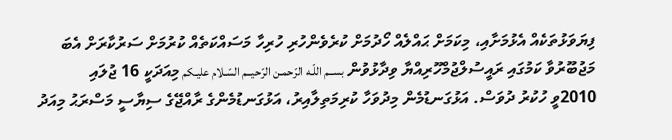ފިޔަވަޅުތަކެއް އެޅުމަށާއި، މިކަމަށް ޙައްލެއް ހޯދުމަށް ކުރެވެންހުރި ހުރިހާ މަސައްކަތެއް ކުރުމަށް ސަރުކާރަށް އެބަ މަޖުބޫރުވާ ކަމުގައި ރައީސުލްޖުމްހޫރިއްޔާ ވިދާޅުވުން بســم اللّـه الرّحمـن الرّحيــم السّـلام عليـكم މިއަދަކީ 16 ޖުލައި 2010ވީ ހުކުރު ދުވަސް. އަޅުގަނޑުމެން މިދުވަހާ ކުރިމަތިލާއިރު، އަޅުގަނޑުމެންގެ ރާއްޖޭގެ ސިޔާސީ މަސްރަޙު މިއަދު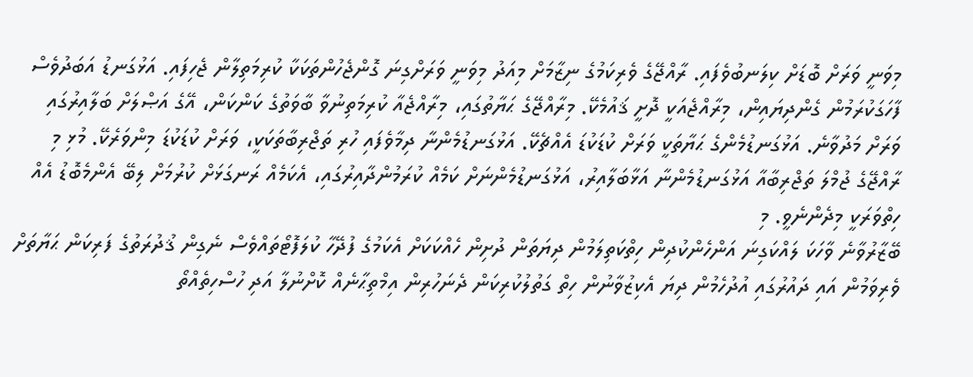މިވަނީ ވަރަށް ބޮޑަށް ކިލަނބުވެފައި. ރާއްޖޭގެ ވެރިކަމުގެ ނިޒާމަށް މިއަދު މިވަނީ ވަރަށްގިނަ ގޮންޖެހުންތަކަކާ ކުރިމަތިލާން ޖެހިފައި. އަޅުގަނޑު އަބަދުވެސް ފާހަގަކުރަމުން ގެންދިޔައިން، މިރާއްޖެއަކީ ދޮށީ ޤައުމެކޭ. މިރާއްޖޭގެ ޙަޔާތުގައި، މިރާއްޖެއާ ކުރިމަތިނުވާ ބާވަތުގެ ކަންކަން، އޭގެ އަޞްލަށް ބަލާއިރުގައި ވަރަށް މަދުވާނެ. އަޅުގަނޑުމެންގެ ޙަޔާތަކީ ވަރަށް ކުޑަކުޑަ އެއްޗެކޭ. އަޅުގަނޑުމެންނާ ދިމާވެފައި ހުރި ތަޖްރިބާތަކަކީ، ވަރަށް ކުޑަކުޑަ މިންވަރެކޭ. މުޅި މި ރާއްޖޭގެ ޖުމްލަ ތަޖްރިބާއާ އަޅުގަނޑުމެންނާ އަޅާބަލާއިރު، އަޅުގަނޑުމެންނަށް ކަމެއް ކުރަމުންދާއިރުގައި، އެކަމެއް ރަނގަޅަށް ކުރުމަށް ލިބޭ އެންމެބޮޑު އެއް ހިތްވަރަކީ މިދެންނެވީ. މި
ބޭޒާރުވާނެ ވާހަކަ ލައްކަގިނަ އަންހެންކުދިން ހިތްކަތިލަމުން ދިޔަތަން ދުށިން ހެއްކަކަށް އެކަމުގެ ފުދޭހާ ކުލަފޮޓޯތައްވެސް ނެގިން ޤުދުރަތުގެ ފަރިކަން ޙަޔާތަށް ވެރިވަމުން އައި ދައުރުގައި އުދުހެމުން ދިޔަ އެކިޒުވާނުން ހިތް ގަތުލުކުރިކަން ދެނަހުރިން އިމްތިޙާނެއް ކޮށްނުލާ އަދި ހުސްހިތެއްތޯ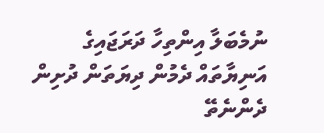ނުމެބަލާ އިންތިހާ ދަރަޖައިގެ އަނިޔާތައް ދެމުން ދިޔަތަން ދުށިން ދެންނެތޭ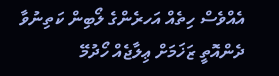އެއްވެސް ހިތެއް އަހރެންގެ ލޯބިން ކަތިނުވާ ދެންއޮތީ ޒަޚަމަށް ޢިލާޖެއް ހޯދުމޭ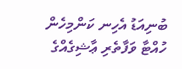ބުނިއަޑު އެހިނ ކަންމިހެން ހުއްޓާ ވަފާތެރި ޢާޝިގެއްގެ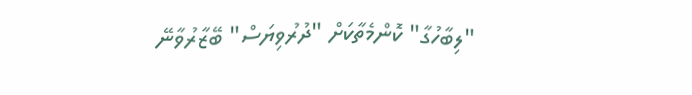"ލިބާހުގާ" ކޮންމެތާކަށް "ދުރުވިޔަސް" ބޭޒާރުވާނޭ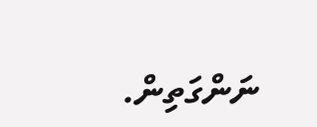ނަންގަތިން.